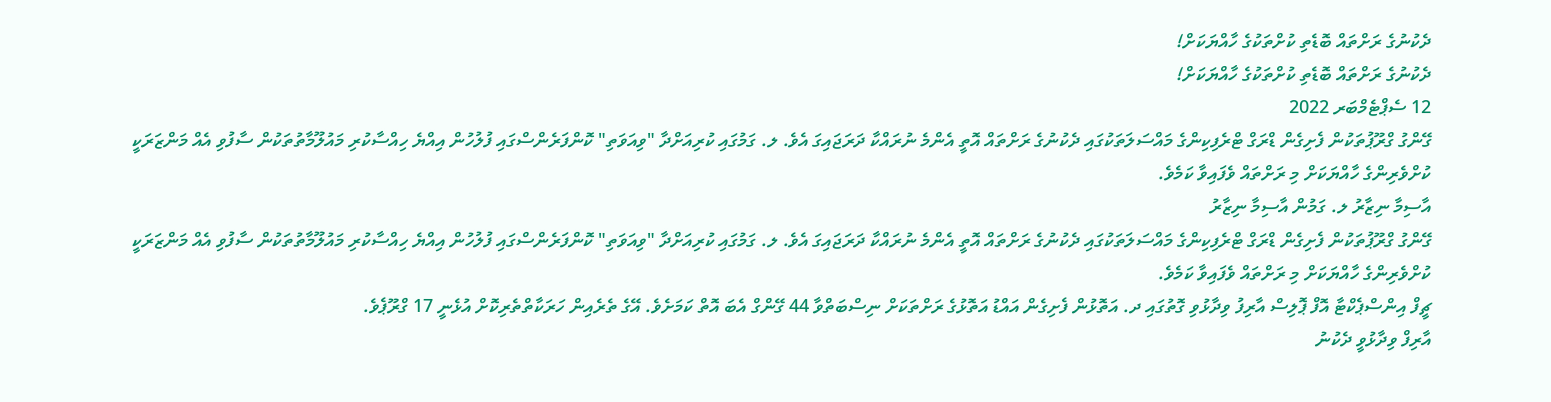ދެކުނުގެ ރަށްތައް ބޮޑެތި ކުށްތަކުގެ ހާއްޔަކަށް!
ދެކުނުގެ ރަށްތައް ބޮޑެތި ކުށްތަކުގެ ހާއްޔަކަށް!
12 ސެޕްޓެމްބަރ 2022
ގޭންގު ގްރޫޕުތަކުން ފެށިގެން ޑްރަގް ޓްރެފިކިންގެ މައްސަލަތަކުގައި ދެކުނުގެ ރަށްތައް އޮތީ އެންމެ ނުރައްކާ ދަރަޖައިގަ އެވެ. ލ. ގަމުގައި ކުރިއަށްދާ "ވިއަވަތި" ކޮންފަރެންސްގައި ފުލުހުން އިއްޔެ ހިއްސާކުރި މައުލޫމާތުތަކުން ސާފުވި އެއް މަންޒަރަކީ ކުށްވެރިންގެ ހާއްޔަކަށް މި ރަށްތައް ވެފައިވާ ކަމެވެ.
އާސިމާ ނިޒާރު ލ. ގަމުން އާސިމާ ނިޒާރު
ގޭންގު ގްރޫޕުތަކުން ފެށިގެން ޑްރަގް ޓްރެފިކިންގެ މައްސަލަތަކުގައި ދެކުނުގެ ރަށްތައް އޮތީ އެންމެ ނުރައްކާ ދަރަޖައިގަ އެވެ. ލ. ގަމުގައި ކުރިއަށްދާ "ވިއަވަތި" ކޮންފަރެންސްގައި ފުލުހުން އިއްޔެ ހިއްސާކުރި މައުލޫމާތުތަކުން ސާފުވި އެއް މަންޒަރަކީ ކުށްވެރިންގެ ހާއްޔަކަށް މި ރަށްތައް ވެފައިވާ ކަމެވެ.
ޗީފް އިންސްޕެކްޓާ އޮފް ޕޮލިސް އާރިފު ވިދާޅުވި ގޮތުގައި ދ. އަތޮޅުން ފެށިގެން އައްޑު އަތޮޅުގެ ރަށްތަކަށް ނިސްބަތްވާ 44 ގޭންގް އެބަ އޮތް ކަމަށެވެ. އޭގެ ތެރެއިން ހަރަކާތްތެރިކޮށް އުޅެނީ 17 ގްރޫޕެވެ.
އާރިފް ވިދާޅުވީ ދެކުނު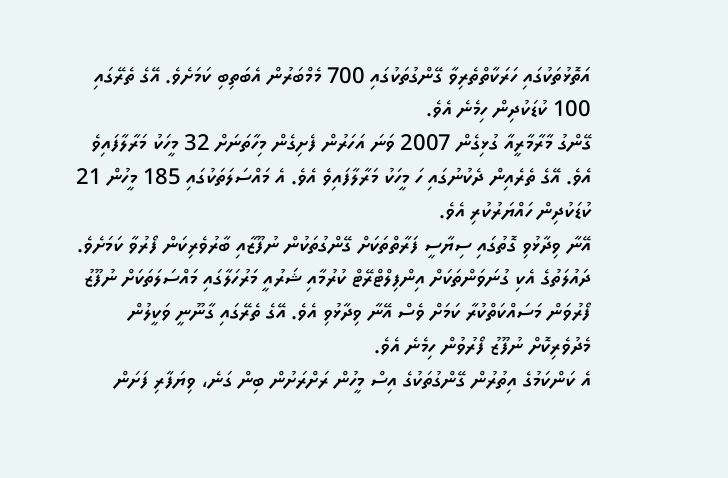އަތޮޅުތަކުގައި ހަރަކާތްތެރިވާ ގޭންގުތަކުގައި 700 މެމްބަރުން އެބަތިބި ކަމަށެވެ. އޭގެ ތެރޭގައި 100 ކުޑަކުދިން ހިމެނެ އެވެ.
ގޭންގު މާރާމާރީއާ ގުޅިގެން 2007 ވަނަ އަހަރުން ފެށިގެން މިހާތަނަށް 32 މީހަކު މަރާލާފައިވެ އެވެ. އޭގެ ތެރެއިން ދެކުނުގައި ހަ މީހަކު މަރާލާފައިވެ އެވެ. އެ މައްސަލަތަކުގައި 185 މީހުން 21 ކުޑަކުދިން ހައްޔަރުކުރި އެވެ.
އޭނާ ވިދާޅުވި ގޮތުގައި ސިޔާސީ ފަރާތްތަކަށް ގޭންގުތަކުން ނުފޫޒާއި ބާރުވެރިކަން ފޯރުވާ ކަމަށެވެ. ދައުލަތުގެ އެކި ގުނަވަންތަކަށް އިންފިލްޓްރޭޓް ކުރުމާއި ޝަރުއީ މަރުހަލާގައި މައްސަލަތަކަށް ނުފޫޒު ފޯރުވަން މަސައްކަތްކުރާ ކަމަށް ވެސް އޭނާ ވިދާޅުވި އެވެ. އޭގެ ތެރޭގައި ގާނޫނީ ވަކީލުން މެދުވެރިކޮށް ނުފޫޒު ފޯރުވުން ހިމެނެ އެވެ.
އެ ކަންކަމުގެ އިތުރުން ގޭންގުތަކުގެ އިސް މީހުން ރަށްރަށުން ބިން ގަނެ، ވިޔަފާރި ފަށަން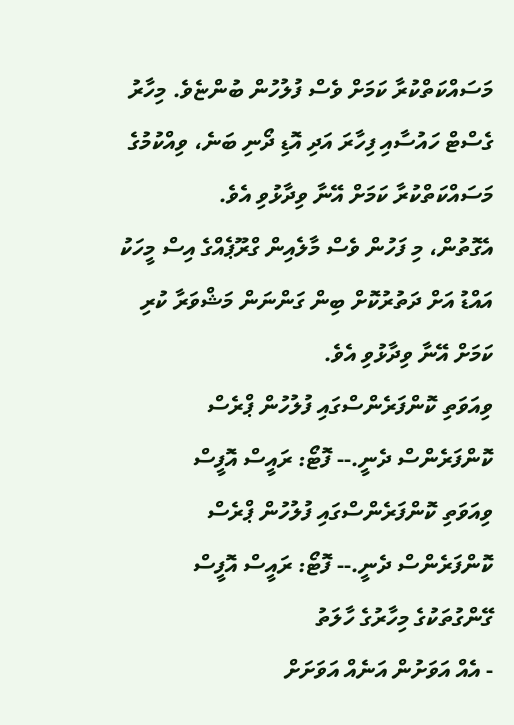މަސައްކަތްކުރާ ކަމަށް ވެސް ފުލުހުން ބުންޏެވެ. މިހާރު ގެސްޓް ހައުސާއި ފިހާރަ އަދި އޮޑި ދޯނި ބަނެ، ވިއްކުމުގެ މަސައްކަތްކުރާ ކަމަށް އޭނާ ވިދާޅުވި އެވެ.
އެގޮތުން، މި ފަހުން ވެސް މާލެއިން ގްރޫޕެއްގެ އިސް މީހަކު އައްޑު އަށް ދަތުރުކޮށް ބިން ގަންނަން މަޝްވަރާ ކުރި ކަމަށް އޭނާ ވިދާޅުވި އެވެ.
ވިއަވަތި ކޮންފަރެންސްގައި ފުލުހުން ޕްރެސް ކޮންފަރެންސް ދެނީ.-- ފޮޓޯ: ރައީސް އޮފީސް
ވިއަވަތި ކޮންފަރެންސްގައި ފުލުހުން ޕްރެސް ކޮންފަރެންސް ދެނީ.-- ފޮޓޯ: ރައީސް އޮފީސް
ގޭންގުތަކުގެ މިހާރުގެ ހާލަތު
- އެއް އަވަށުން އަނެއް އަވަށަށް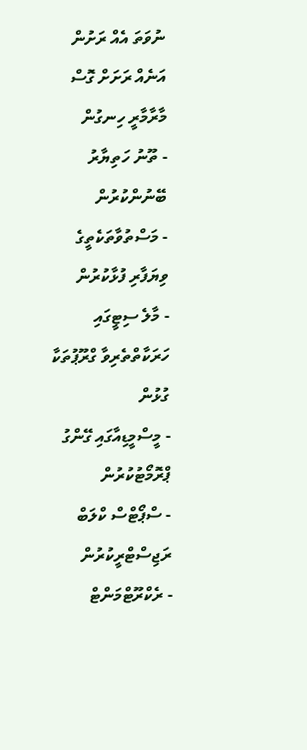ނުވަތަ އެއް ރަށުން އަނެއް ރަށަށް ގޮސް މާރާމާރީ ހިނގުން
- ތޫނު ހަތިޔާރު ބޭނުންކުރުން
- މަސްތުވާތަކެތީގެ ވިޔަފާރި ފުޅާކުރުން
- މާލެ ސިޓީގައި ހަރަކާތްތެރިވާ ގްރޫޕުތަކާ ގުޅުން
- މީސްމީޑިއާގައި ގޭންގު ޕްރޮމޯޓުކުރުން
- ސްޕޯޓްސް ކްލަބް ރަޖިސްޓްރީކުރުން
- ރެކްރޫޓްމަންޓް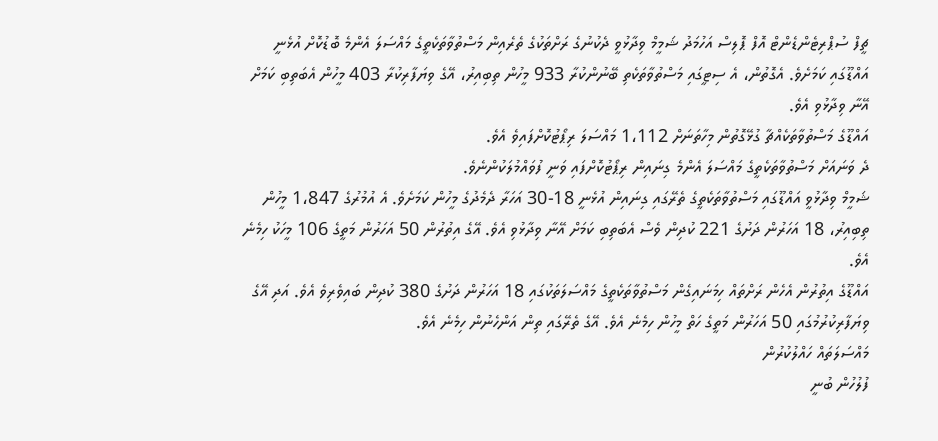ޗީފް ސުޕްރިޓެންޑެންޓް އޮފް ޕޮލިސް އަހުމަދު ޝަމީމް ވިދާޅުވީ ދެކުނުގެ ރަށްތަކުގެ ތެރެއިން މަސްތުވާތަކެތީގެ މައްސަލަ އެންމެ ބޮޑުކޮށް އުޅެނީ އައްޑޫގައި ކަމަށެވެ. އެގޮތުން، އެ ސިޓީގައި މަސްތުވާތަކެތި ބޭނުންކުރާ 933 މީހުން ތިބިއިރު، އޭގެ ވިޔަފާރިކުރާ 403 މީހުން އެބަތިބި ކަމަށް އޭނާ ވިދާޅުވި އެވެ.
އައްޑޫގެ މަސްތުވާތަކެއްޗާ ގުޅޭގޮތުން މިހާތަނަށް 1،112 މައްސަލަ ރިޕޯޓުކޮށްފައިވެ އެވެ.
ދެ ވަނައަށް މަސްތުވާތަކެތީގެ މައްސަލަ އެންމެ ގިނައިން ރިޕޯޓުކޮށްފައި ވަނީ ފުވައްމުލަކުންނެވެ.
ޝަމީމް ވިދާޅުވީ އައްޑޫގައި މަސްތުވާތަކެތީގެ ތެރޭގައި ގިނައިން އުޅެނީ 18-30 އަހަރާ ދެމެދުގެ މީހުން ކަމަށެވެ. އެ އުމުރުގެ 1،847 މީހުން ތިބިއިރު، 18 އަހަރުން ދަށުގެ 221 ކުދިން ވެސް އެބަތިބި ކަމަށް އޭނާ ވިދާޅުވި އެވެ. އޭގެ އިތުރުން 50 އަހަރުން މަތީގެ 106 މީހަކު ހިމެނެ އެވެ.
އައްޑޫގެ އިތުރުން އެހެން ރަށްތައް ހިމަނައިގެން މަސްތުވާތަކެތީގެ މައްސަލަތަކުގައި 18 އަހަރުން ދަށުގެ 380 ކުދިން ބައިވެރިވެ އެވެ. އަދި އޭގެ ވިޔަފާރިކުރުމުގައި 50 އަހަރުން މަތީގެ ހަތް މީހުން ހިމެނެ އެވެ. އޭގެ ތެރޭގައި ތިން އަންހެނުން ހިމެނެ އެވެ.
މައްސަލަތައް ހައްލުކުރުން
ފުލުހުން ބުނީ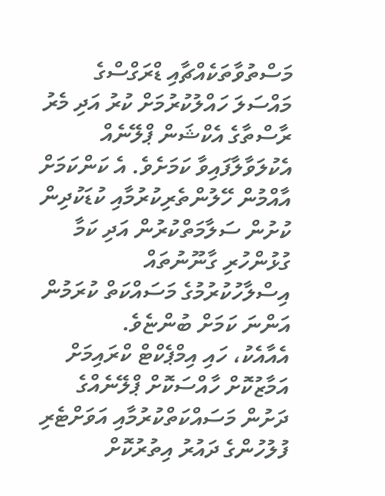މަސްތުވާތަކެއްޗާއި ޑްރަގްސްގެ މައްސަލަ ހައްލުކުރުމަށް ކުރު އަދި މެރު ރާސްތާގެ އެކްޝަން ޕްލޭނެއް އެކުލަވާލާފައިވާ ކަމަށެވެ. އެ ކަންކަމަށް އާއްމުން ހޭލުންތެރިކުރުމާއި ކުޑަކުދިން ކުށުން ސަލާމަތްކުރުން އަދި ކަމާ ގުޅުންހުރި ގާނޫނުތައް އިސްލާހުކުރުމުގެ މަސައްކަތް ކުރަމުން އަންނަ ކަމަށް ބުންޏެވެ.
އެއާއެކު، ހައި އިމްޕެކްޓް ކްރައިމަށް އަމާޒުކޮށް ހާއްސަކޮށް ޕްލޭނެއްގެ ދަށުން މަސައްކަތްކުރުމާއި އަވަށްޓެރި ފުލުހުންގެ ދައުރު އިތުރުކޮށް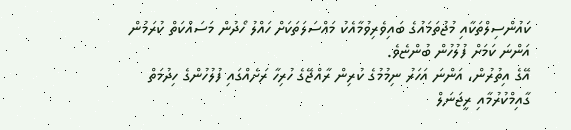ކައުންސިލްތަކާއި މުޖުތަމައުގެ ބައިވެރިވުމާއެކު މައްސަލަތަކަށް ހައްލު ހޯދުން މަސައްކަތް ކުރަމުން އަންނަ ކަމަށް ފުލުހުން ބުންޏެވެ.
އޭގެ އިތުރުން، އަންނަ އަހަރު ނިމުމުގެ ކުރިން ރާއްޖޭގެ ހުރިހާ ރަށެއްގައި ފުލުހުންގެ ހިދުމަތް ގާއިމްކުރުމާއި ރީޖަނަލް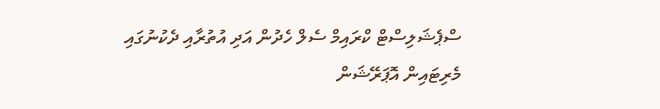ސްޕެޝަލިސްޓް ކްރައިމް ސެލް ހެދުން އަދި އުތުރާއި ދެކުނުގައި މެރިޓައިން އޮޕަރޭޝަން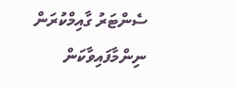ސެންޓަރު ގާއިމްކުރަން ނިންމާފައިވާކަން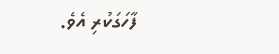ފާހަގަކުރި އެވެ.